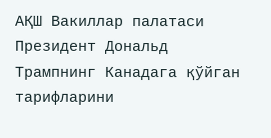АҚШ Вакиллар палатаси Президент Дональд Трампнинг Канадага қўйган тарифларини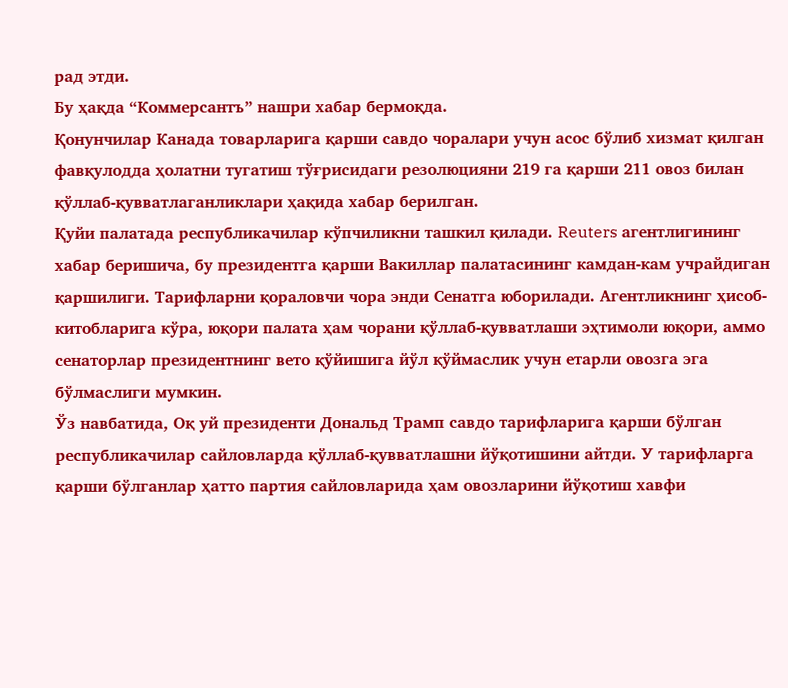рад этди.
Бу ҳақда “Коммерсантъ” нашри хабар бермоқда.
Қонунчилар Канада товарларига қарши савдо чоралари учун асос бўлиб хизмат қилган фавқулодда ҳолатни тугатиш тўғрисидаги резолюцияни 219 га қарши 211 овоз билан қўллаб-қувватлаганликлари ҳақида хабар берилган.
Қуйи палатада республикачилар кўпчиликни ташкил қилади. Reuters агентлигининг хабар беришича, бу президентга қарши Вакиллар палатасининг камдан-кам учрайдиган қаршилиги. Тарифларни қораловчи чора энди Сенатга юборилади. Агентликнинг ҳисоб-китобларига кўра, юқори палата ҳам чорани қўллаб-қувватлаши эҳтимоли юқори, аммо сенаторлар президентнинг вето қўйишига йўл қўймаслик учун етарли овозга эга бўлмаслиги мумкин.
Ўз навбатида, Оқ уй президенти Дональд Трамп савдо тарифларига қарши бўлган республикачилар сайловларда қўллаб-қувватлашни йўқотишини айтди. У тарифларга қарши бўлганлар ҳатто партия сайловларида ҳам овозларини йўқотиш хавфи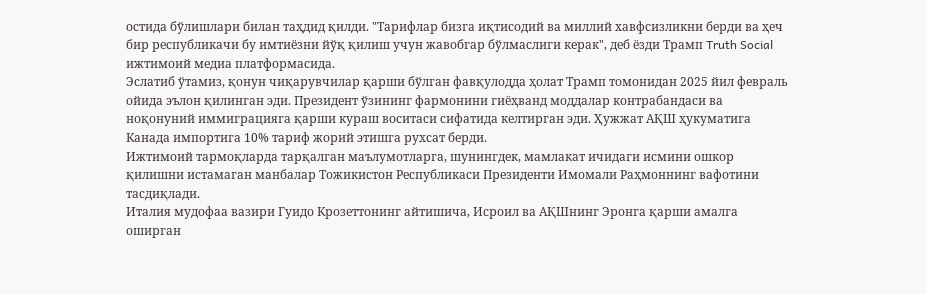остида бўлишлари билан таҳдид қилди. "Тарифлар бизга иқтисодий ва миллий хавфсизликни берди ва ҳеч бир республикачи бу имтиёзни йўқ қилиш учун жавобгар бўлмаслиги керак", деб ёзди Трамп Truth Social ижтимоий медиа платформасида.
Эслатиб ўтамиз, қонун чиқарувчилар қарши бўлган фавқулодда ҳолат Трамп томонидан 2025 йил февраль ойида эълон қилинган эди. Президент ўзининг фармонини гиёҳванд моддалар контрабандаси ва ноқонуний иммиграцияга қарши кураш воситаси сифатида келтирган эди. Ҳужжат АҚШ ҳукуматига Канада импортига 10% тариф жорий этишга рухсат берди.
Ижтимоий тармоқларда тарқалган маълумотларга, шунингдек, мамлакат ичидаги исмини ошкор қилишни истамаган манбалар Тожикистон Республикаси Президенти Имомали Раҳмоннинг вафотини тасдиқлади.
Италия мудофаа вазири Гуидо Крозеттонинг айтишича, Исроил ва АҚШнинг Эронга қарши амалга оширган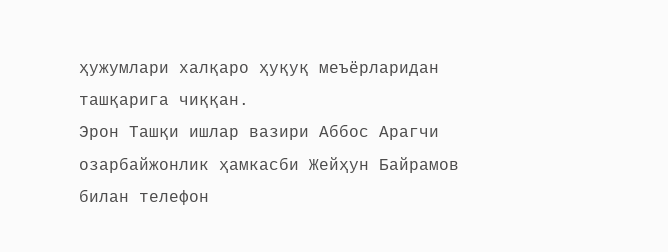ҳужумлари халқаро ҳуқуқ меъёрларидан ташқарига чиққан.
Эрон Ташқи ишлар вазири Аббос Арагчи озарбайжонлик ҳамкасби Жейҳун Байрамов билан телефон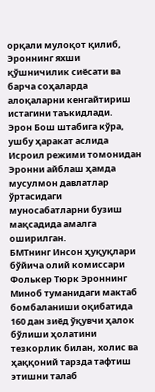орқали мулоқот қилиб, Эроннинг яхши қўшничилик сиёсати ва барча соҳаларда алоқаларни кенгайтириш истагини таъкидлади.
Эрон Бош штабига кўра, ушбу ҳаракат аслида Исроил режими томонидан Эронни айблаш ҳамда мусулмон давлатлар ўртасидаги муносабатларни бузиш мақсадида амалга оширилган.
БМТнинг Инсон ҳуқуқлари бўйича олий комиссари Фолькер Тюрк Эроннинг Миноб туманидаги мактаб бомбаланиши оқибатида 160 дан зиёд ўқувчи ҳалок бўлиши ҳолатини тезкорлик билан, холис ва ҳаққоний тарзда тафтиш этишни талаб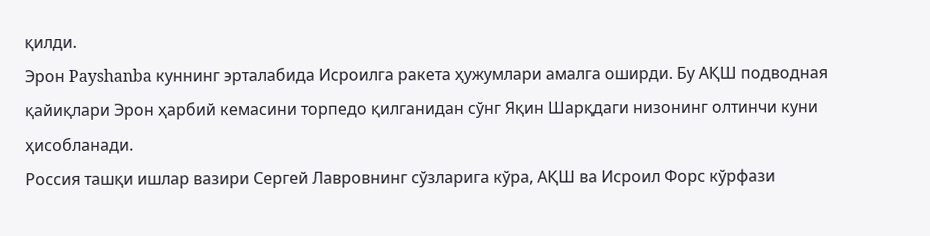қилди.
Эрон Payshanba куннинг эрталабида Исроилга ракета ҳужумлари амалга оширди. Бу АҚШ подводная қайиқлари Эрон ҳарбий кемасини торпедо қилганидан сўнг Яқин Шарқдаги низонинг олтинчи куни ҳисобланади.
Россия ташқи ишлар вазири Сергей Лавровнинг сўзларига кўра, АҚШ ва Исроил Форс кўрфази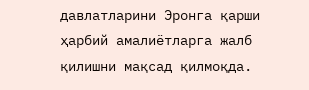давлатларини Эронга қарши ҳарбий амалиётларга жалб қилишни мақсад қилмоқда.